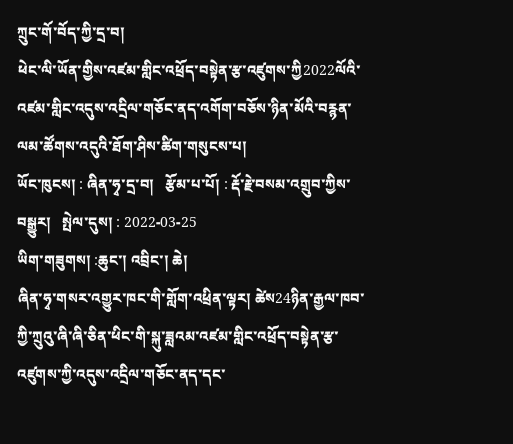ཀྲུང་གོ་བོད་ཀྱི་དྲ་བ།
ཕེང་ལི་ཡོན་གྱིས་འཛམ་གླིང་འཕྲོད་བསྟེན་རྩ་འཛུགས་ཀྱི2022ལོའི་འཛམ་གླིང་འདུས་འདྲིལ་གཅོང་ནད་འགོག་བཅོས་ཉིན་མོའི་བརྙན་ལམ་ཚོགས་འདུའི་ཐོག་ཤིས་ཚིག་གསུངས་པ།
ཡོང་ཁུངས། : ཞིན་ཧྭ་དྲ་བ།   རྩོམ་པ་པོ། : རྡོ་རྗེ་བསམ་འགྲུབ་ཀྱིས་བསྒྱུར།   སྤེལ་དུས། : 2022-03-25
ཡིག་གཟུགས། :ཆུང་། འབྲིང་། ཆེ།
ཞིན་ཧྭ་གསར་འགྱུར་ཁང་གི་གློག་འཕྲིན་ལྟར། ཚེས24ཉིན་རྒྱལ་ཁབ་ཀྱི་ཀྲུའུ་ཞི་ཞི་ཅིན་ཕིང་གི་སྐུ་ཟླའམ་འཛམ་གླིང་འཕྲོད་བསྟེན་རྩ་འཛུགས་ཀྱི་འདུས་འདྲིལ་གཅོང་ནད་དང་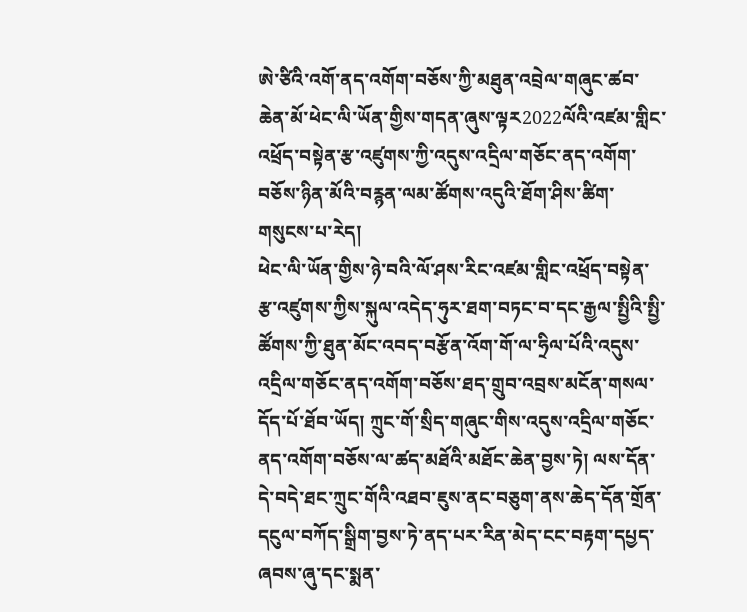ཨེ་ཙིའི་འགོ་ནད་འགོག་བཅོས་ཀྱི་མཐུན་འབྲེལ་གཞུང་ཚབ་ཆེན་མོ་ཕེང་ལི་ཡོན་གྱིས་གདན་ཞུས་ལྟར2022ལོའི་འཛམ་གླིང་འཕྲོད་བསྟེན་རྩ་འཛུགས་ཀྱི་འདུས་འདྲིལ་གཅོང་ནད་འགོག་བཅོས་ཉིན་མོའི་བརྙན་ལམ་ཚོགས་འདུའི་ཐོག་ཤིས་ཚིག་གསུངས་པ་རེད།
ཕེང་ལི་ཡོན་གྱིས་ཉེ་བའི་ལོ་ཤས་རིང་འཛམ་གླིང་འཕྲོད་བསྟེན་རྩ་འཛུགས་ཀྱིས་སྐུལ་འདེད་ཧུར་ཐག་བཏང་བ་དང་རྒྱལ་སྤྱིའི་སྤྱི་ཚོགས་ཀྱི་ཐུན་མོང་འབད་བརྩོན་འོག་གོ་ལ་ཧྲིལ་པོའི་འདུས་འདྲིལ་གཅོང་ནད་འགོག་བཅོས་ཐད་གྲུབ་འབྲས་མངོན་གསལ་དོད་པོ་ཐོབ་ཡོད། ཀྲུང་གོ་སྲིད་གཞུང་གིས་འདུས་འདྲིལ་གཅོང་ནད་འགོག་བཅོས་ལ་ཚད་མཐོའི་མཐོང་ཆེན་བྱས་ཏེ། ལས་དོན་དེ་བདེ་ཐང་ཀྲུང་གོའི་འཐབ་ཇུས་ནང་བཅུག་ནས་ཆེད་དོན་གྲོན་དངུལ་བཀོད་སྒྲིག་བྱས་ཏེ་ནད་པར་རིན་མེད་ངང་བརྟག་དཔྱད་ཞབས་ཞུ་དང་སྨན་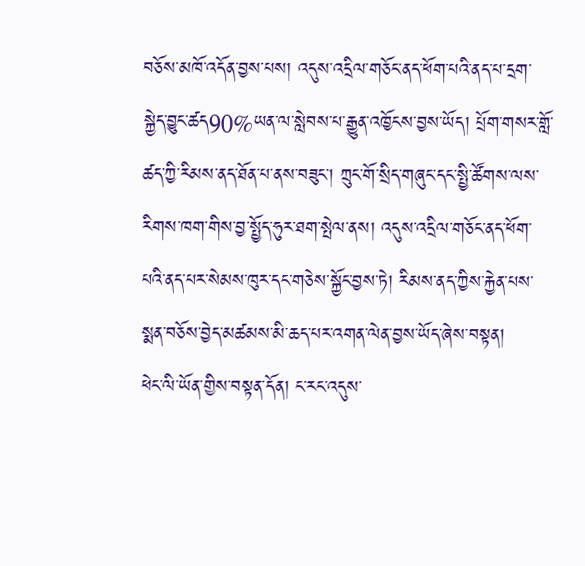བཅོས་མཁོ་འདོན་བྱས་པས། འདུས་འདྲིལ་གཅོང་ནད་ཕོག་པའི་ནད་པ་དྲག་སྐྱེད་བྱུང་ཚད90%ཡན་ལ་སླེབས་པ་རྒྱུན་འཁྱོངས་བྱས་ཡོད། པྲོག་གསར་གློ་ཚད་ཀྱི་རིམས་ནད་ཐོན་པ་ནས་བཟུང་། ཀྲུང་གོ་སྲིད་གཞུང་དང་སྤྱི་ཚོགས་ལས་རིགས་ཁག་གིས་བྱ་སྤྱོད་ཧུར་ཐག་སྤེལ་ནས། འདུས་འདྲིལ་གཅོང་ནད་ཕོག་པའི་ནད་པར་སེམས་ཁུར་དང་གཅེས་སྐྱོང་བྱས་ཏེ། རིམས་ནད་ཀྱིས་རྐྱེན་པས་སྨན་བཅོས་བྱེད་མཚམས་མི་ཆད་པར་འགན་ལེན་བྱས་ཡོད་ཞེས་བསྟན།
ཕེང་ལི་ཡོན་གྱིས་བསྟན་དོན། ང་རང་འདུས་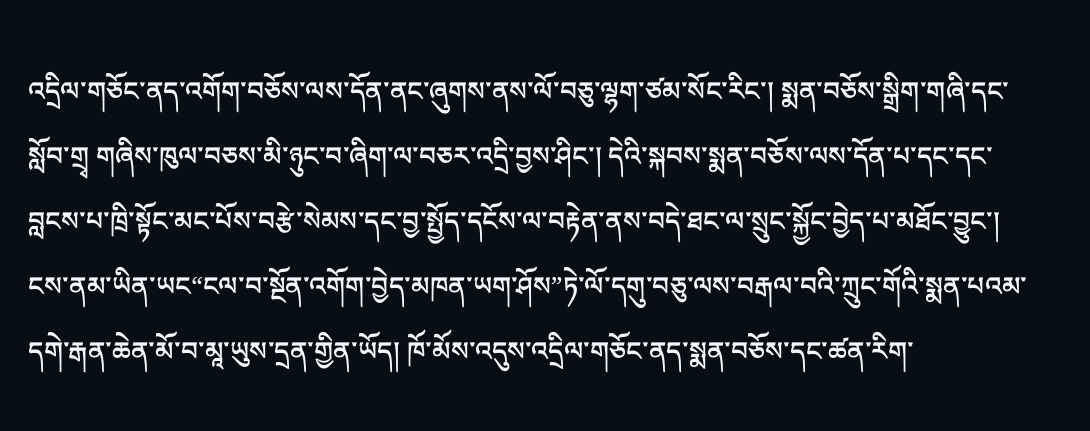འདྲིལ་གཅོང་ནད་འགོག་བཅོས་ལས་དོན་ནང་ཞུགས་ནས་ལོ་བཅུ་ལྷག་ཙམ་སོང་རིང་། སྨན་བཅོས་སྒྲིག་གཞི་དང་སློབ་གྲྭ གཞིས་ཁུལ་བཅས་མི་ཉུང་བ་ཞིག་ལ་བཅར་འདྲི་བྱས་ཤིང་། དེའི་སྐབས་སྨན་བཅོས་ལས་དོན་པ་དང་དང་བླངས་པ་ཁྲི་སྟོང་མང་པོས་བརྩེ་སེམས་དང་བྱ་སྤྱོད་དངོས་ལ་བརྟེན་ནས་བདེ་ཐང་ལ་སྲུང་སྐྱོང་བྱེད་པ་མཐོང་བྱུང་། ངས་ནམ་ཡིན་ཡང“ངལ་བ་སྔོན་འགོག་བྱེད་མཁན་ཡག་ཤོས”ཏེ་ལོ་དགུ་བཅུ་ལས་བརྒལ་བའི་ཀྲུང་གོའི་སྨན་པའམ་དགེ་རྒན་ཆེན་མོ་བ་མཱ་ཡུས་དྲན་གྱིན་ཡོད། ཁོ་མོས་འདུས་འདྲིལ་གཅོང་ནད་སྨན་བཅོས་དང་ཚན་རིག་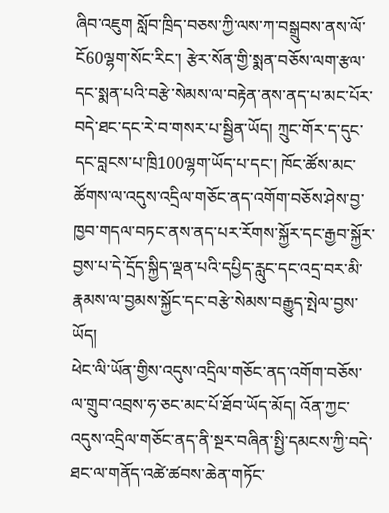ཞིབ་འཇུག སློབ་ཁྲིད་བཅས་ཀྱི་ལས་ཀ་བསྒྲུབས་ནས་ལོ་ངོ60ལྷག་སོང་རིང་། རྩེར་སོན་གྱི་སྨན་བཅོས་ལག་རྩལ་དང་སྨན་པའི་བརྩེ་སེམས་ལ་བརྟེན་ནས་ནད་པ་མང་པོར་བདེ་ཐང་དང་རེ་བ་གསར་པ་སྦྱིན་ཡོད། ཀྲུང་གོར་ད་དུང་དང་བླངས་པ་ཁྲི100ལྷག་ཡོད་པ་དང་། ཁོང་ཚོས་མང་ཚོགས་ལ་འདུས་འདྲིལ་གཅོང་ནད་འགོག་བཅོས་ཤེས་བྱ་ཁྱབ་གདལ་བཏང་ནས་ནད་པར་རོགས་སྐྱོར་དང་རྒྱབ་སྐྱོར་བྱས་པ་དེ་དྲོད་སྐྱིད་ལྡན་པའི་དཔྱིད་རླུང་དང་འདྲ་བར་མི་རྣམས་ལ་བྱམས་སྐྱོང་དང་བརྩེ་སེམས་བརྒྱུད་སྤེལ་བྱས་ཡོད།
ཕེང་ལི་ཡོན་གྱིས་འདུས་འདྲིལ་གཅོང་ནད་འགོག་བཅོས་ལ་གྲུབ་འབྲས་ཧ་ཅང་མང་པོ་ཐོབ་ཡོད་མོད། འོན་ཀྱང་འདུས་འདྲིལ་གཅོང་ནད་ནི་སྔར་བཞིན་སྤྱི་དམངས་ཀྱི་བདེ་ཐང་ལ་གནོད་འཚེ་ཚབས་ཆེན་གཏོང་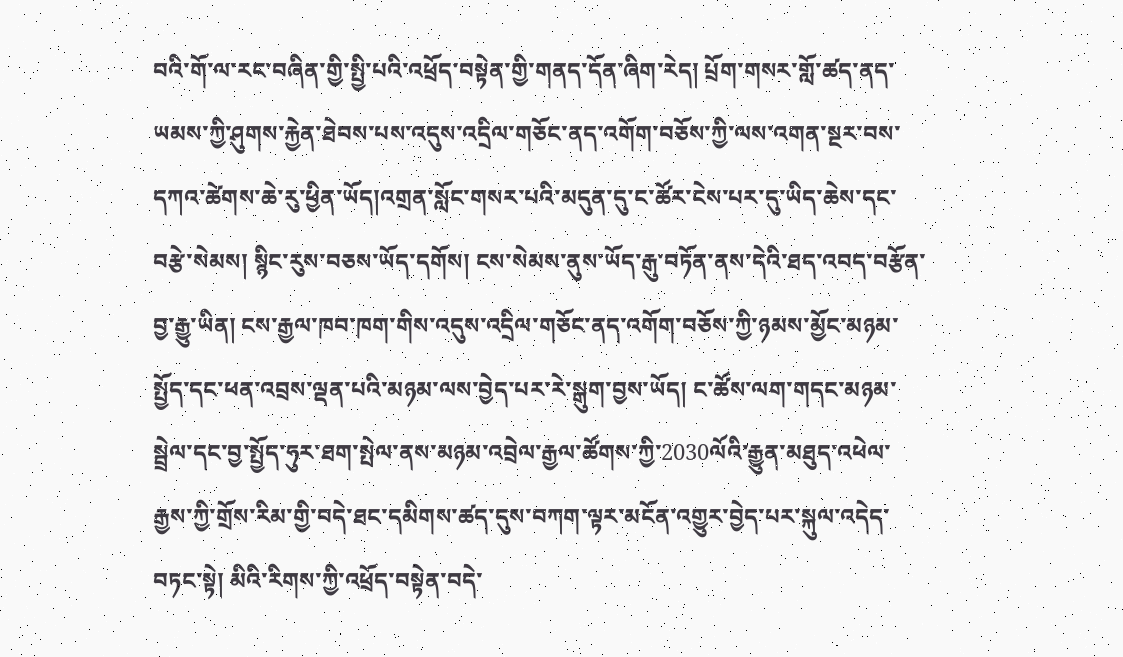བའི་གོ་ལ་རང་བཞིན་གྱི་སྤྱི་པའི་འཕྲོད་བསྟེན་གྱི་གནད་དོན་ཞིག་རེད། པྲོག་གསར་གློ་ཚད་ནད་ཡམས་ཀྱི་ཤུགས་རྐྱེན་ཐེབས་པས་འདུས་འདྲིལ་གཅོང་ནད་འགོག་བཅོས་ཀྱི་ལས་འགན་སྔར་བས་དཀའ་ཚེགས་ཆེ་རུ་ཕྱིན་ཡོད།འགྲན་སློང་གསར་པའི་མདུན་དུ་ང་ཚོར་ངེས་པར་དུ་ཡིད་ཆེས་དང་བརྩེ་སེམས། སྙིང་རུས་བཅས་ཡོད་དགོས། ངས་སེམས་ནུས་ཡོད་རྒུ་བཏོན་ནས་དེའི་ཐད་འབད་བརྩོན་བྱ་རྒྱུ་ཡིན། ངས་རྒྱལ་ཁབ་ཁག་གིས་འདུས་འདྲིལ་གཅོང་ནད་འགོག་བཅོས་ཀྱི་ཉམས་མྱོང་མཉམ་སྤྱོད་དང་ཕན་འབྲས་ལྡན་པའི་མཉམ་ལས་བྱེད་པར་རེ་སྒུག་བྱས་ཡོད། ང་ཚོས་ལག་གདང་མཉམ་སྦྲེལ་དང་བྱ་སྤྱོད་ཧུར་ཐག་སྤེལ་ནས་མཉམ་འབྲེལ་རྒྱལ་ཚོགས་ཀྱི་2030ལོའི་རྒྱུན་མཐུད་འཕེལ་རྒྱས་ཀྱི་གྲོས་རིམ་གྱི་བདེ་ཐང་དམིགས་ཚད་དུས་བཀག་ལྟར་མངོན་འགྱུར་བྱེད་པར་སྐུལ་འདེད་བཏང་སྟེ། མིའི་རིགས་ཀྱི་འཕྲོད་བསྟེན་བདེ་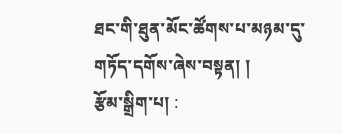ཐང་གི་ཐུན་མོང་ཚོགས་པ་མཉམ་དུ་གཏོད་དགོས་ཞེས་བསྟན། །
རྩོམ་སྒྲིག་པ། :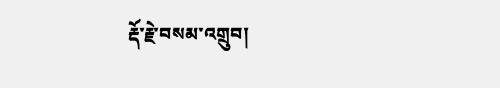རྡོ་རྗེ་བསམ་འགྲུབ།